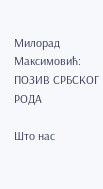Милорад Максимовић: ПОЗИВ СРБСКОГ РОДА

Што нас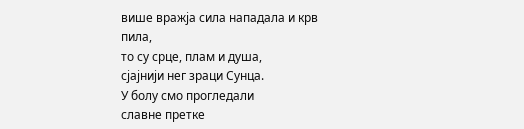више вражја сила нападала и крв пила,
то су срце, плам и душа,
сјајнији нег зраци Сунца.
У болу смо прогледали
славне претке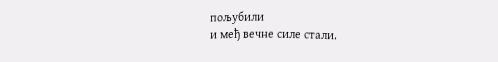пољубили
и међ вечне силе стали.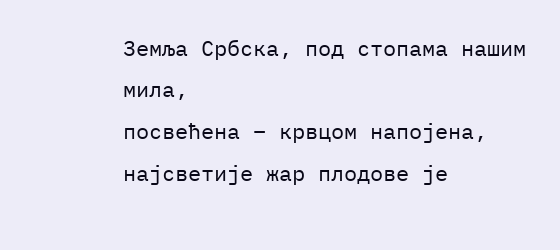Земља Србска, под стопама нашим мила,
посвећена – крвцом напојена,
најсветије жар плодове је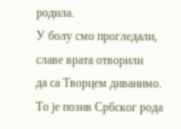родила.
У болу смо прогледали,
славе врата отворили
да са Творцем диванимо.
То је позив Србског рода